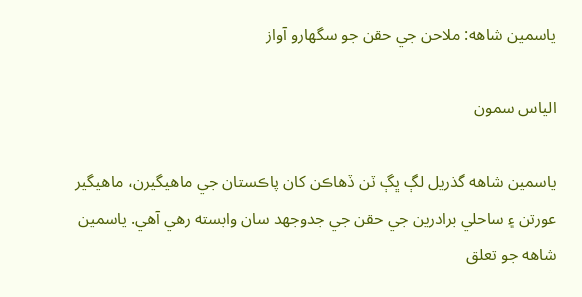ياسمين شاهه: ملاحن جي حقن جو سگهارو آواز

الياس سمون

ياسمين شاهه گذريل لڳ ڀڳ ٽن ڏهاڪن کان پاڪستان جي ماهيگيرن، ماهيگير عورتن ۽ ساحلي برادرين جي حقن جي جدوجهد سان وابسته رهي آهي. ياسمين شاهه جو تعلق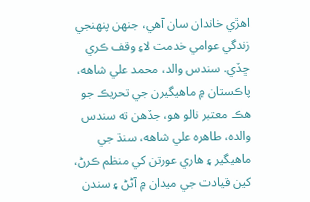اهڙي خاندان سان آهي، جنهن پنهنجي زندگي عوامي خدمت لاءِ وقف ڪري ڇڏي. سندس والد، محمد علي شاهه، پاڪستان ۾ ماهيگيرن جي تحريڪ جو هڪ معتبر نالو هو، جڏهن ته سندس والده، طاهره علي شاهه، سنڌ جي ماهيگير ۽ هاري عورتن کي منظم ڪرڻ، کين قيادت جي ميدان ۾ آڻڻ ۽ سندن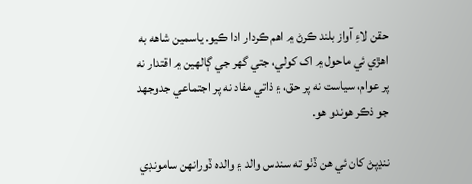حقن لاءِ آواز بلند ڪرڻ ۾ اهم ڪردار ادا ڪيو. ياسمين شاهه به اهڙي ئي ماحول ۾ اک کولي، جتي گهر جي ڳالهين ۾ اقتدار نه پر عوام، سياست نه پر حق، ۽ ذاتي مفاد نه پر اجتماعي جدوجهد جو ذڪر هوندو هو.

ننڍپڻ کان ئي هن ڏٺو ته سندس والد ۽ والده ڏورانهن سامونڊي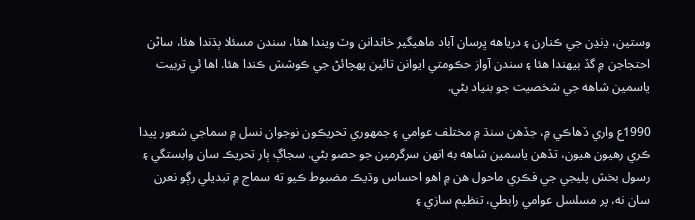وستين، ڍنڍن جي ڪنارن ۽ درياهه ڀرسان آباد ماهيگير خاندانن وٽ ويندا هئا، سندن مسئلا ٻڌندا هئا، ساڻن احتجاجن ۾ گڏ بيهندا هئا ۽ سندن آواز حڪومتي ايوانن تائين پهچائڻ جي ڪوشش ڪندا هئا. اها ئي تربيت ياسمين شاهه جي شخصيت جو بنياد بڻي.

1990ع واري ڏهاڪي ۾، جڏهن سنڌ ۾ مختلف عوامي ۽ جمهوري تحريڪون نوجوان نسل ۾ سماجي شعور پيدا ڪري رهيون هيون، تڏهن ياسمين شاهه به انهن سرگرمين جو حصو بڻي. سجاڳ ٻار تحريڪ سان وابستگي ۽ رسول بخش پليجي جي فڪري ماحول هن ۾ اهو احساس وڌيڪ مضبوط ڪيو ته سماج ۾ تبديلي رڳو نعرن سان نه، پر مسلسل عوامي رابطي، تنظيم سازي ۽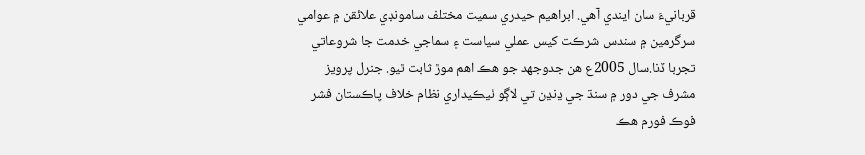قربانيءَ سان ايندي آهي. ابراهيم حيدري سميت مختلف سامونڊي علائقن ۾ عوامي سرگرمين ۾ سندس شرڪت کيس عملي سياست ۽ سماجي خدمت جا شروعاتي تجربا ڏنا.سال 2005ع هن جدوجهد جو هڪ اهم موڙ ثابت ٿيو. جنرل پرويز مشرف جي دور ۾ سنڌ جي ڍنڍن تي لاڳو ٺيڪيداري نظام خلاف پاڪستان فشر فوڪ فورم هڪ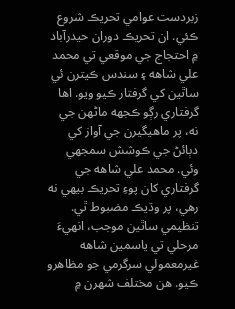زبردست عوامي تحريڪ شروع ڪئي. ان تحريڪ دوران حيدرآباد ۾ احتجاج جي موقعي تي محمد علي شاهه ۽ سندس ڪيترن ئي ساٿين کي گرفتار ڪيو ويو. اها گرفتاري رڳو ڪجهه ماڻهن جي نه، پر ماهيگيرن جي آواز کي دٻائڻ جي ڪوشش سمجهي وئي. محمد علي شاهه جي گرفتاري کان پوءِ تحريڪ بيهي نه رهي، پر وڌيڪ مضبوط ٿي. تنظيمي ساٿين موجب، انهيءَ مرحلي تي ياسمين شاهه غيرمعمولي سرگرمي جو مظاهرو ڪيو. هن مختلف شهرن ۾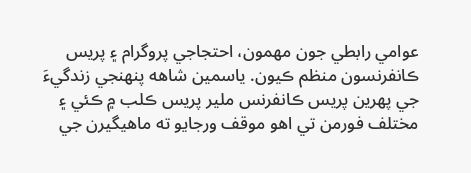عوامي رابطي جون مهمون، احتجاجي پروگرام ۽ پريس ڪانفرنسون منظم ڪيون. ياسمين شاهه پنهنجي زندگيءَ جي پهرين پريس ڪانفرنس ملير پريس ڪلب ۾ ڪئي ۽ مختلف فورمن تي اهو موقف ورجايو ته ماهيگيرن جي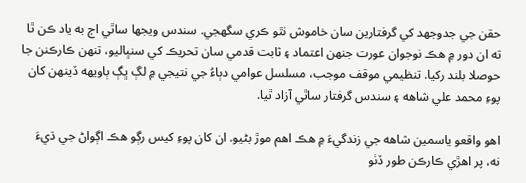حقن جي جدوجهد کي گرفتارين سان خاموش نٿو ڪري سگهجي. سندس ويجها ساٿي اڄ به ياد ڪن ٿا ته ان دور ۾ هڪ نوجوان عورت جنهن اعتماد ۽ ثابت قدمي سان تحريڪ کي سنڀاليو، تنهن ڪارڪنن جا حوصلا بلند رکيا. تنظيمي موقف موجب، مسلسل عوامي دٻاءُ جي نتيجي ۾ لڳ ڀڳ ٻاويهه ڏينهن کان پوءِ محمد علي شاهه ۽ سندس گرفتار ساٿي آزاد ٿيا.

اهو واقعو ياسمين شاهه جي زندگيءَ ۾ هڪ اهم موڙ بڻيو. ان کان پوءِ کيس رڳو هڪ اڳواڻ جي ڌيءَ نه، پر اهڙي ڪارڪن طور ڏٺو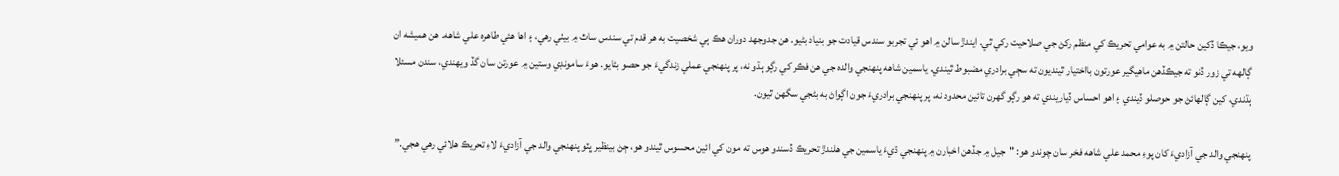ويو، جيڪا ڏکين حالتن ۾ به عوامي تحريڪ کي منظم رکڻ جي صلاحيت رکي ٿي. ايندڙ سالن ۾ اهو ئي تجربو سندس قيادت جو بنياد بڻيو. هن جدوجهد دوران هڪ ٻي شخصيت به هر قدم تي سندس ساٿ ۾ بيٺي رهي، ۽ اها هئي طاهره علي شاهه. هن هميشه ان ڳالهه تي زور ڏنو ته جيڪڏهن ماهيگير عورتون بااختيار ٿينديون ته سڄي برادري مضبوط ٿيندي. ياسمين شاهه پنهنجي والده جي هن فڪر کي رڳو ٻڌو نه، پر پنهنجي عملي زندگيءَ جو حصو بڻايو. هوءَ سامونڊي وستين ۾ عورتن سان گڏ ويهندي، سندن مسئلا ٻڌندي، کين ڳالهائڻ جو حوصلو ڏيندي ۽ اهو احساس ڏياريندي ته هو رڳو گهرن تائين محدود نه، پر پنهنجي برادريءَ جون اڳواڻ به بڻجي سگهن ٿيون.

پنهنجي والد جي آزاديءَ کان پوءِ محمد علي شاهه فخر سان چوندو هو: "جيل ۾ جڏهن اخبارن ۾ پنهنجي ڌيءَ ياسمين جي هلندڙ تحريڪ ڏسندو هوس ته مون کي ائين محسوس ٿيندو هو، ڄڻ بينظير ڀٽو پنهنجي والد جي آزاديءَ لاءِ تحريڪ هلائي رهي هجي.”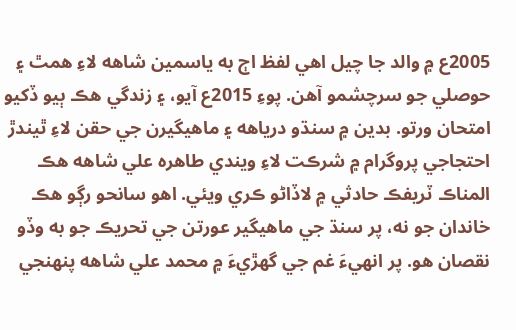2005ع ۾ والد جا چيل اهي لفظ اڄ به ياسمين شاهه لاءِ همٿ ۽ حوصلي جو سرچشمو آهن. پوءِ 2015ع آيو، ۽ زندگي هڪ ٻيو ڏکيو امتحان ورتو. بدين ۾ سنڌو درياهه ۽ ماهيگيرن جي حقن لاءِ ٿيندڙ احتجاجي پروگرام ۾ شرڪت لاءِ ويندي طاهره علي شاهه هڪ المناڪ ٽريفڪ حادثي ۾ لاڏاڻو ڪري ويئي. اهو سانحو رڳو هڪ خاندان جو نه، پر سنڌ جي ماهيگير عورتن جي تحريڪ جو به وڏو نقصان هو. پر انهيءَ غم جي گهڙيءَ ۾ محمد علي شاهه پنهنجي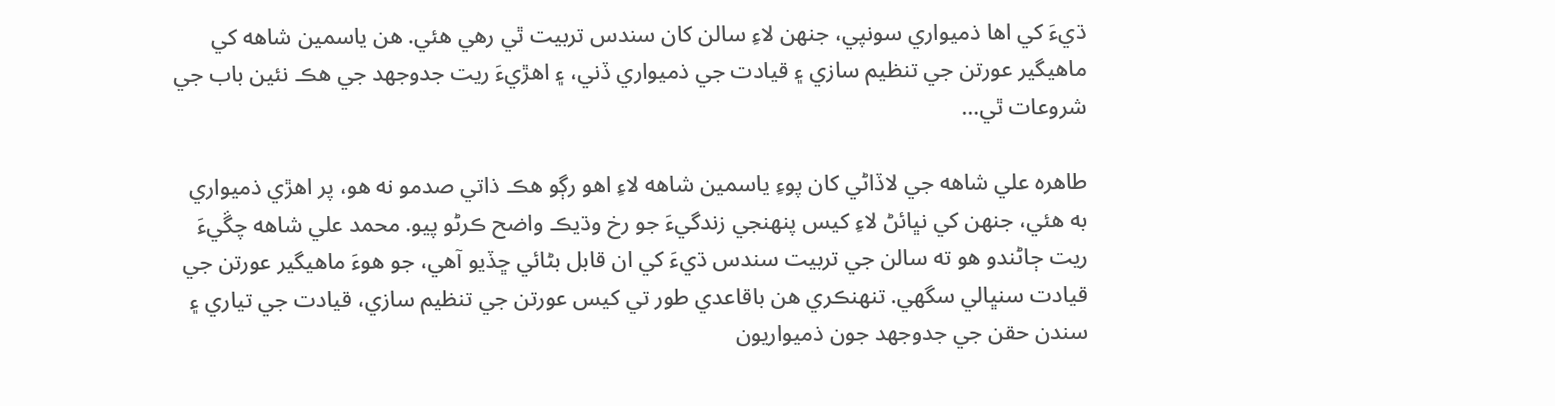ڌيءَ کي اها ذميواري سونپي، جنهن لاءِ سالن کان سندس تربيت ٿي رهي هئي. هن ياسمين شاهه کي ماهيگير عورتن جي تنظيم سازي ۽ قيادت جي ذميواري ڏني، ۽ اهڙيءَ ريت جدوجهد جي هڪ نئين باب جي شروعات ٿي…

طاهره علي شاهه جي لاڏاڻي کان پوءِ ياسمين شاهه لاءِ اهو رڳو هڪ ذاتي صدمو نه هو، پر اهڙي ذميواري به هئي، جنهن کي نڀائڻ لاءِ کيس پنهنجي زندگيءَ جو رخ وڌيڪ واضح ڪرڻو پيو. محمد علي شاهه چڱيءَ ريت ڄاڻندو هو ته سالن جي تربيت سندس ڌيءَ کي ان قابل بڻائي ڇڏيو آهي، جو هوءَ ماهيگير عورتن جي قيادت سنڀالي سگهي. تنهنڪري هن باقاعدي طور تي کيس عورتن جي تنظيم سازي، قيادت جي تياري ۽ سندن حقن جي جدوجهد جون ذميواريون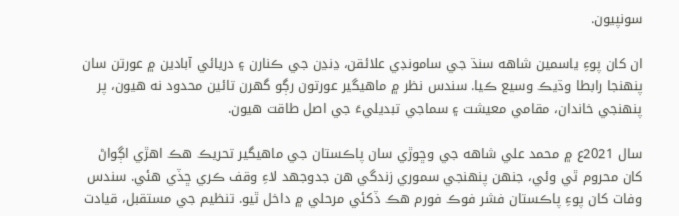سونپيون.

ان کان پوءِ ياسمين شاهه سنڌ جي سامونڊي علائقن، ڍنڍن جي ڪنارن ۽ دريائي آبادين ۾ عورتن سان پنهنجا رابطا وڌيڪ وسيع ڪيا. سندس نظر ۾ ماهيگير عورتون رڳو گهرن تائين محدود نه هيون، پر پنهنجي خاندان، مقامي معيشت ۽ سماجي تبديليءَ جي اصل طاقت هيون.

سال 2021ع ۾ محمد علي شاهه جي وڇوڙي سان پاڪستان جي ماهيگير تحريڪ هڪ اهڙي اڳواڻ کان محروم ٿي وئي، جنهن پنهنجي سموري زندگي هن جدوجهد لاءِ وقف ڪري ڇڏي هئي. سندس وفات کان پوءِ پاڪستان فشر فوڪ فورم هڪ ڏکئي مرحلي ۾ داخل ٿيو. تنظيم جي مستقبل، قيادت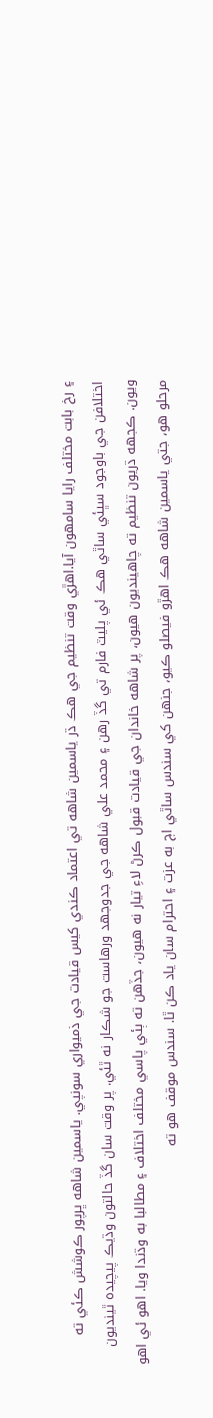۽ رخ بابت مختلف رايا سامهون آيا.اهڙي وقت تنظيم جي هڪ ڌر ياسمين شاهه تي اعتماد ڪندي کيس قيادت جي ذميواري سونپي. ياسمين شاهه ڀرپور ڪوشش ڪئي ته اختلافن جي باوجود سڀئي ساٿي هڪ ئي پليٽ فارم تي گڏ رهن ۽ محمد علي شاهه جي جدوجهد ورهاست جو شڪار نه ٿئي. پر وقت سان گڏ حالتون وڌيڪ پيچيده ٿينديون ويون. ڪجهه ڌريون تنظيم ته چاهينديون هيون، پر شاهه خاندان جي قيادت قبول ڪرڻ لاءِ تيار نه هيون، جڏهن ته ٻئي پاسي مختلف اختلاف ۽ مطالبا به وڌندا ويا. اهو ئي اهو مرحلو هو، جتي ياسمين شاهه هڪ اهڙو فيصلو ڪيو، جنهن کي سندس ساٿي اڄ به عزت ۽ احترام سان ياد ڪن ٿا. سندس موقف هو ته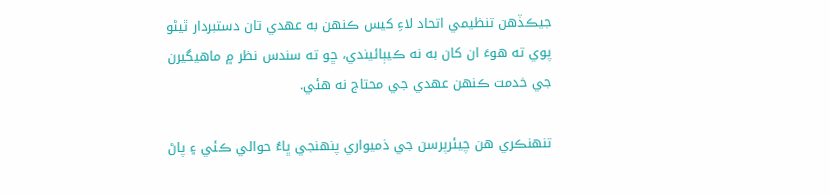جيڪڏهن تنظيمي اتحاد لاءِ کيس ڪنهن به عهدي تان دستبردار ٿيڻو پوي ته هوءَ ان کان به نه ڪيٻائيندي، ڇو ته سندس نظر ۾ ماهيگيرن جي خدمت ڪنهن عهدي جي محتاج نه هئي.

تنهنڪري هن چيئرپرسن جي ذميواري پنهنجي ڀاءُ حوالي ڪئي ۽ پاڻ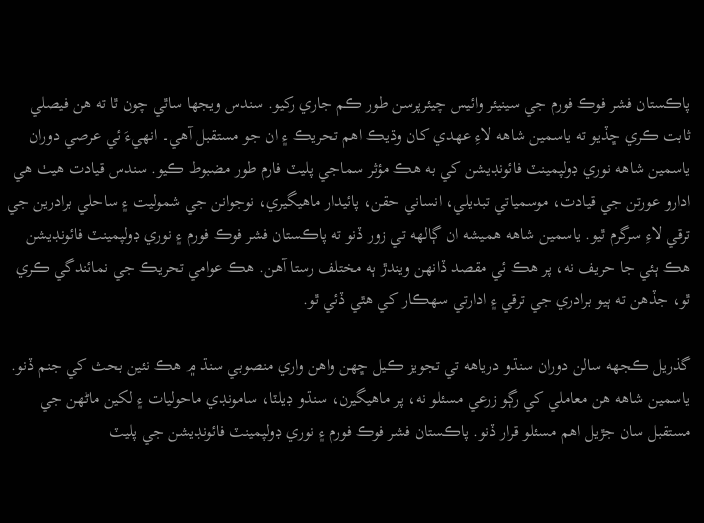پاڪستان فشر فوڪ فورم جي سينيئر وائيس چيئرپرسن طور ڪم جاري رکيو. سندس ويجها ساٿي چون ٿا ته هن فيصلي ثابت ڪري ڇڏيو ته ياسمين شاهه لاءِ عهدي کان وڌيڪ اهم تحريڪ ۽ ان جو مستقبل آهي۔ انهيءَ ئي عرصي دوران ياسمين شاهه نوري ڊولپمينٽ فائونڊيشن کي به هڪ مؤثر سماجي پليٽ فارم طور مضبوط ڪيو. سندس قيادت هيٺ هي ادارو عورتن جي قيادت، موسمياتي تبديلي، انساني حقن، پائيدار ماهيگيري، نوجوانن جي شموليت ۽ ساحلي برادرين جي ترقي لاءِ سرگرم ٿيو. ياسمين شاهه هميشه ان ڳالهه تي زور ڏنو ته پاڪستان فشر فوڪ فورم ۽ نوري ڊولپمينٽ فائونڊيشن هڪ ٻئي جا حريف نه، پر هڪ ئي مقصد ڏانهن ويندڙ ٻه مختلف رستا آهن. هڪ عوامي تحريڪ جي نمائندگي ڪري ٿو، جڏهن ته ٻيو برادري جي ترقي ۽ ادارتي سهڪار کي هٿي ڏئي ٿو.

گذريل ڪجهه سالن دوران سنڌو درياهه تي تجويز ڪيل ڇهن واهن واري منصوبي سنڌ ۾ هڪ نئين بحث کي جنم ڏنو. ياسمين شاهه هن معاملي کي رڳو زرعي مسئلو نه، پر ماهيگيرن، سنڌو ڊيلٽا، سامونڊي ماحوليات ۽ لکين ماڻهن جي مستقبل سان جڙيل اهم مسئلو قرار ڏنو. پاڪستان فشر فوڪ فورم ۽ نوري ڊولپمينٽ فائونڊيشن جي پليٽ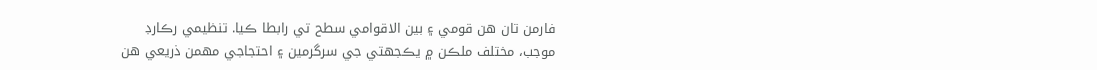فارمن تان هن قومي ۽ بين الاقوامي سطح تي رابطا ڪيا. تنظيمي رڪارڊ موجب، مختلف ملڪن ۾ يڪجهتي جي سرگرمين ۽ احتجاجي مهمن ذريعي هن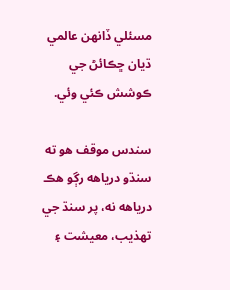مسئلي ڏانهن عالمي ڌيان ڇڪائڻ جي ڪوشش ڪئي وئي.

سندس موقف هو ته سنڌو درياهه رڳو هڪ درياهه نه، پر سنڌ جي تهذيب، معيشت ۽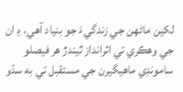لکين ماڻهن جي زندگيءَ جو بنياد آهي، ۽ ان جي وهڪري تي اثرانداز ٿيندڙ هر فيصلو سامونڊي ماهيگيرن جي مستقبل تي به سڌو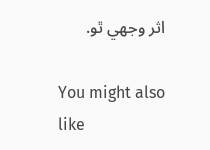اثر وجهي ٿو.

You might also like